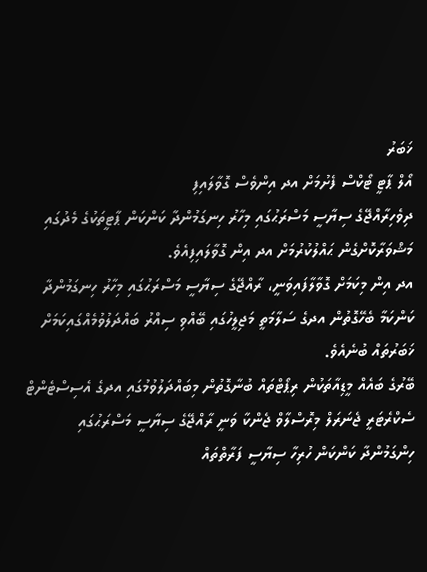ޚަބަރު
އޯލް ޕާޓީ ޓޯކްސް ފެށުމަށް އދ އިންވެސް ގޮވާލައިފި
ދިވެހިރާއްޖޭގެ ސިޔާސީ މަސްރަޙުގައި މިހާރު ހިނގަމުންދާ ކަންކަން ޕާޓީތަކުގެ މެދުގައި މަޝްވަރާކޮށްގެން ޙައްލުކުރުމަށް އދ އިން ގޮވާލައިފިއެވެ.
އދ އިން މިކަމަށް ގޮވާލާފައިވަނީ، ރާއްޖޭގެ ސިޔާސީ މަސްރަޙުގައި މިހާރު ހިނގަމުންދާ ކަންކަމާ ބެހޭގޮތުން އދގެ ސަލާމަތީ މަޖިލީހުގައި ބޭއްވި ސިއްރު ބައްދަލުވުމެއްގައިކަމަށް ޚަބަރުތައް ބުނެއެވެ.
ބޭރުގެ ބައެއް މީޑިއާތަކުން ރިޕޯޓްތައް ބުނާގޮތުން މިބައްދަލުވުމުގައި އދގެ އެސިސްޓެންޓް ސެކްރެޓަރީ ޖެނަރަލް މިރޮސްލާވް ޖެންކާ ވަނީ ރާއްޖޭގެ ސިޔާސީ މަސްރަޙުގައި ހިންގަމުންދާ ކަންކަން ހުރިހާ ސިޔާސީ ފަރާތްތައް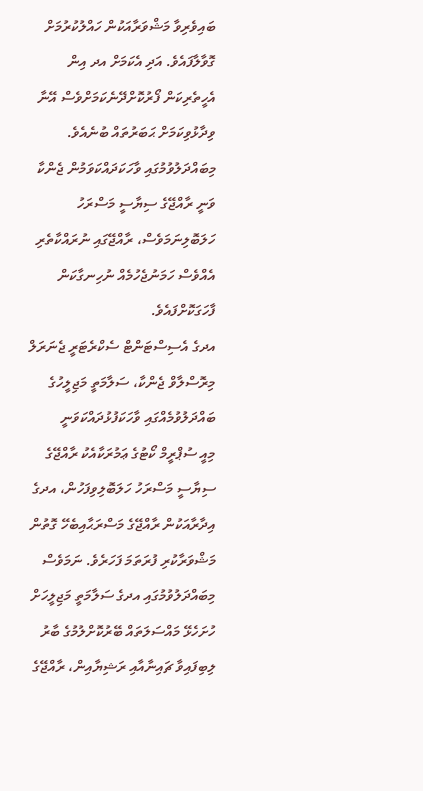ބައިވެރިވާ މަޝްވަރާއަކުން ހައްލުކުރުމަށް ގޮވާލާފައެވެ. އަދި އެކަމަށް އދ އިން އެހީތެރިކަން ފޯރުކޮށްދޭނެކަމަށްވެސް އޭނާ ވިދާޅުވިކަމަށް ޙަބަރުތައް ބުނެއެވެ.
މިބައްދަލުވުމުގައި ވާހަކަދައްކަވަމުން ޖެންކާ ވަނީ ރާއްޖޭގެ ސިޔާސީ މަސްރަހު ހަލަބޮލިނަމަވެސް، ރާއްޖޭގައި ނުރައްކާތެރި އެއްވެސް ހަމަނުޖެހުމެއް ނުހިނގާކަން ފާހަގަކޮށްފައެވެ.
އދގެ އެސިސްޓަންޓް ސެކްރެޓަރީ ޖެނަރަލް މިރޮސްލާވް ޖެންކާ، ސަލާމަތީ މަޖިލީހުގެ ބައްދަލުވުމެއްގައި ވާހަކަފުޅުދައްކަވަނީ
މިއީ ސުޕްރީމް ކޯޓުގެ ޢަމުރަކާއެކު ރާއްޖޭގެ ސިޔާސީ މަސްރަހު ހަލަބޮލިވިފަހުން، އދގެ އިދާރާއަކުން ރާއްޖޭގެ މަސްރަޙާއިބެހޭ ގޮތުން މަޝްވަރާކުރި ފުރަތަމަ ފަހަރެވެ. ނަމަވެސް މިބައްދަލުވުމުގައި އދގެ ސަލާމަތީ މަޖިލީހަށް ހުށަހެޅޭ މައްސަލަތައް ބޭރުކޮށްލުމުގެ ބާރު ލިބިފައިވާ ޗައިނާއާއި ރަޝިޔާއިން، ރާއްޖޭގެ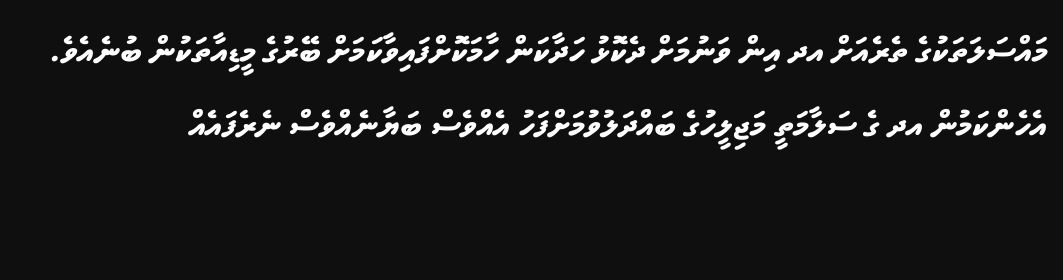މައްސަލަތަކުގެ ތެރެއަށް އދ އިން ވަނުމަށް ދެކޮޅު ހަދާކަން ހާމަކޮށްފައިވާކަމަށް ބޭރުގެ މީޑިއާތަކުން ބުނެއެވެ. އެހެންކަމުން އދ ގެ ސަލާމަތީ މަޖިލީހުގެ ބައްދަލުވުމަށްފަހު އެއްވެސް ބަޔާނެއްވެސް ނެރެފައެއް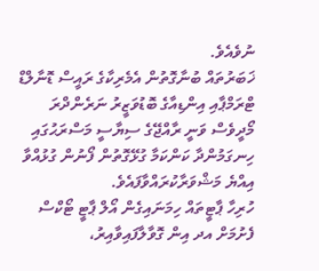ނުވެއެވެ.
ޚަބަރުތައް ބުނާގޮތުން އެމެރިކާގެ ރައީސް ޑޮނާލްޑް ޓްރަމްޕާއި އިންޑިއާގެ ބޮޑުވަޒީރު ނަރެންދްރަ މޯދީވެސް ވަނީ ރާއްޖޭގެ ސިޔާސީ މަސްރަޙުގައި ހިނގަމުންދާ ކަންކަމާ ގުޅޭގޮތުން ފޯނުން ގުޅުއްވާ އިއްޔެ މަޝްވަރާކުރައްވާފައެވެ.
ހުރިހާ ޕާޓީތައް ހިމަނައިގެން އޯލް ޕާޓީ ޓޯކްސް ފެށުމަށް އދ އިން ގޮވާލާފައިވާއިރު،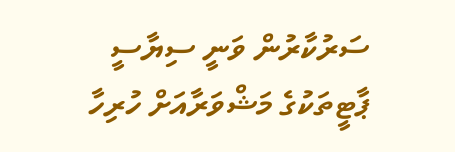ސަރުކާރުން ވަނީ ސިޔާސީ ޕާޓީތަކުގެ މަޝްވަރާއަށް ހުރިހާ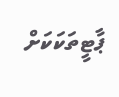ޕާޓީތަކަކަށް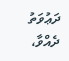ދަޢުވަތު ދެއްވާ،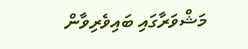މަޝްވަރާގައި ބައިވެރިވާން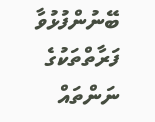ބޭނުންފުޅުވާ ފަރާތްތަކުގެ ނަންތައް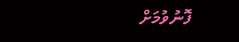ފޮނުވުމަށް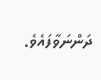ދަންނަވާފައެވެ.